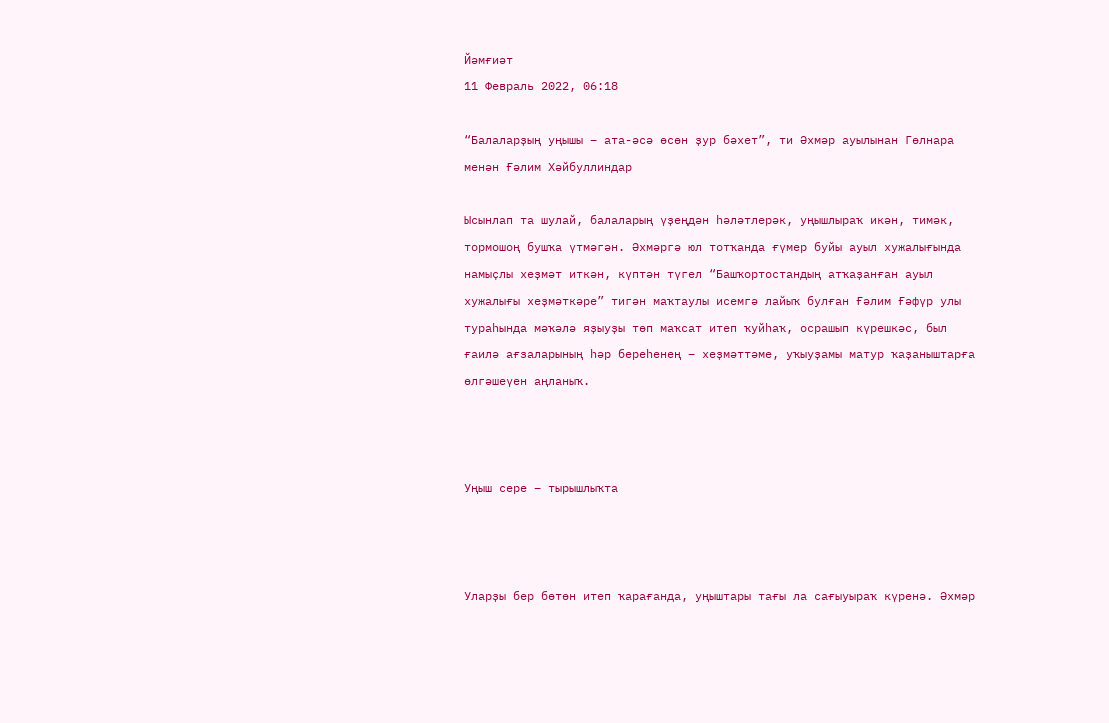Йәмғиәт
11 Февраль 2022, 06:18

“Балаларҙың уңышы – ата-әсә өсөн ҙур бәхет”, ти Әхмәр ауылынан Гөлнара менән Ғәлим Хәйбуллиндар

Ысынлап та шулай, балаларың үҙеңдән һәләтлерәк, уңышлыраҡ икән, тимәк, тормошоң бушҡа үтмәгән. Әхмәргә юл тотҡанда ғүмер буйы ауыл хужалығында намыҫлы хеҙмәт иткән, күптән түгел “Башҡортостандың атҡаҙанған ауыл хужалығы хеҙмәткәре” тигән маҡтаулы исемгә лайыҡ булған Ғәлим Ғәфүр улы тураһында мәҡәлә яҙыуҙы төп маҡсат итеп ҡуйһаҡ, осрашып күрешкәс, был ғаилә ағзаларының һәр береһенең – хеҙмәттәме, уҡыуҙамы матур ҡаҙаныштарға өлгәшеүен аңланыҡ.



Уңыш сере – тырышлыҡта



Уларҙы бер бөтөн итеп ҡарағанда, уңыштары тағы ла сағыуыраҡ күренә. Әхмәр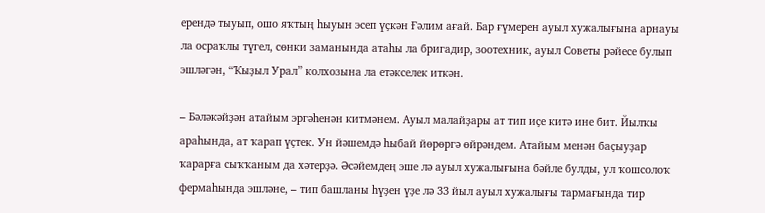ерендә тыуып, ошо яҡтың һыуын эсеп үҫкән Ғәлим ағай. Бар ғүмерен ауыл хужалығына арнауы ла осраҡлы түгел, сөнки заманында атаһы ла бригадир, зоотехник, ауыл Советы рәйесе булып эшләгән, “Ҡыҙыл Урал” колхозына ла етәкселек иткән.

– Бәләкәйҙән атайым эргәһенән китмәнем. Ауыл малайҙары ат тип иҫе китә ине бит. Йылҡы араһында, ат ҡарап үҫтек. Ун йәшемдә һыбай йөрөргә өйрәндем. Атайым менән баҫыуҙар ҡарарға сыҡҡаным да хәтерҙә. Әсәйемдең эше лә ауыл хужалығына бәйле булды, ул ҡошсолоҡ фермаһында эшләне, – тип башланы һүҙен үҙе лә 33 йыл ауыл хужалығы тармағында тир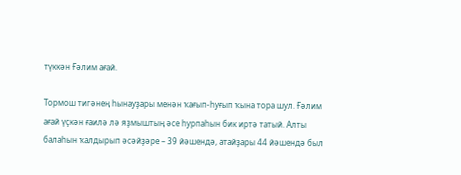түккән Ғәлим ағай.

Тормош тигәнең һынауҙары менән ҡағып-һуғып ҡына тора шул. Ғәлим ағай үҫкән ғаилә лә яҙмыштың әсе һурпаһын бик иртә татый. Алты балаһын ҡалдырып әсәйҙәре – 39 йәшендә, атайҙары 44 йәшендә был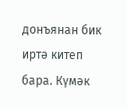донъянан бик иртә китеп бара. Күмәк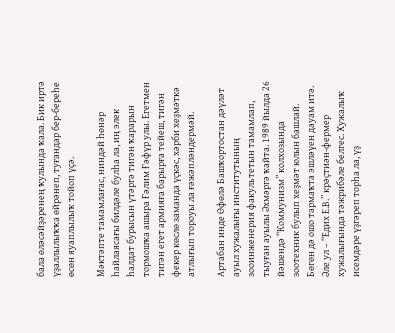бала өләсәйҙәренең ҡулында ҡала. Бик иртә үҙаллылыҡҡа өйрәнеп, туғандар бер-береһе өсөн яуаплылыҡ тойоп үҫә.

Мәктәпте тамамлағас, ниндәй һөнәр һайлаясағы билдәле булһа ла, иң элек һалдат бурысын үтәргә тигән ҡарарын тормошҡа ашыра Ғәлим Ғәфүр улы. Егетмен тигән егет армияға барырға тейеш, тигән фекер көслө заманда үҫкәс, хәрби хеҙмәткә атлығып тороуы ла ғәжәпләндермәй.

Артабан инде Өфөлә Башҡортостан дәүләт ауыл хужалығы институтының зооинженерия факультетын тамамлап, тыуған ауылы Әхмәргә ҡайта. 1989 йылда 26 йәшендә “Коммунизм” колхозында зоотехник булып хеҙмәт юлын башлай. Бөгөн дә ошо тармаҡта эшләүен дауам итә. Әле ул – “Едих Е.В.” крәҫтиән-фермер хужалығында тәжрибәле белгес. Хужалыҡ исемдәре үҙгәреп торһа ла, үҙ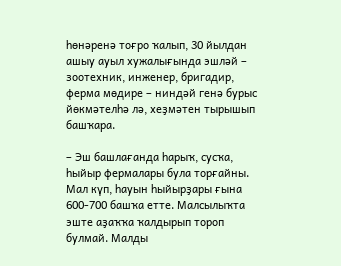һөнәренә тоғро ҡалып, 30 йылдан ашыу ауыл хужалығында эшләй – зоотехник, инженер, бригадир, ферма мөдире – ниндәй генә бурыс йөкмәтелһә лә, хеҙмәтен тырышып башҡара.

– Эш башлағанда һарыҡ, сусҡа, һыйыр фермалары була торғайны. Мал күп, һауын һыйырҙары ғына 600-700 башҡа етте. Малсылыҡта эште аҙаҡҡа ҡалдырып тороп булмай. Малды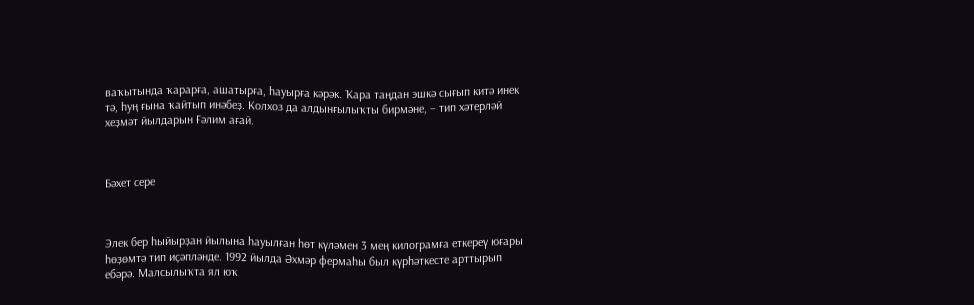ваҡытында ҡарарға, ашатырға, һауырға кәрәк. Ҡара таңдан эшкә сығып китә инек тә, һуң ғына ҡайтып инәбеҙ. Колхоз да алдынғылыҡты бирмәне, – тип хәтерләй хеҙмәт йылдарын Ғәлим ағай.



Бәхет сере



Элек бер һыйырҙан йылына һауылған һөт күләмен 3 мең килограмға еткереү юғары һөҙөмтә тип иҫәпләнде. 1992 йылда Әхмәр фермаһы был күрһәткесте арттырып ебәрә. Малсылыҡта ял юҡ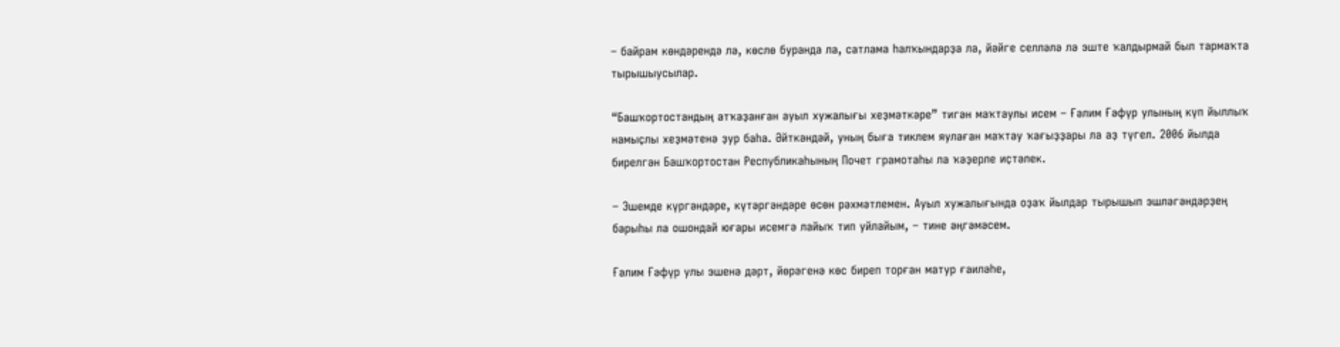– байрам көндәрендә лә, көслө буранда ла, сатлама һалҡындарҙа ла, йәйге селләлә лә эште ҡалдырмай был тармаҡта тырышыусылар.

“Башҡортостандың атҡаҙанған ауыл хужалығы хеҙмәткәре” тигән маҡтаулы исем – Ғәлим Ғәфүр улының күп йыллыҡ намыҫлы хеҙмәтенә ҙур баһа. Әйткәндәй, уның быға тиклем яулаған маҡтау ҡағыҙҙары ла аҙ түгел. 2006 йылда бирелгән Башҡортостан Республикаһының Почет грамотаһы ла ҡәҙерле иҫтәлек.

– Эшемде күргәндәре, күтәргәндәре өсөн рәхмәтлемен. Ауыл хужалығында оҙаҡ йылдар тырышып эшләгәндәрҙең барыһы ла ошондай юғары исемгә лайыҡ тип уйлайым, – тине әңгәмәсем.

Ғәлим Ғәфүр улы эшенә дәрт, йөрәгенә көс биреп торған матур ғаиләһе,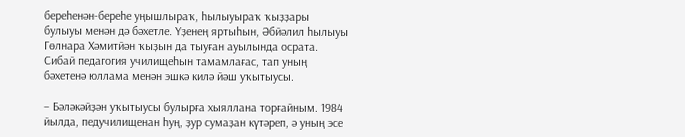береһенән-береһе уңышлыраҡ, һылыуыраҡ ҡыҙҙары булыуы менән дә бәхетле. Үҙенең яртыһын, Әбйәлил һылыуы Гөлнара Хәмитйән ҡыҙын да тыуған ауылында осрата. Сибай педагогия училищеһын тамамлағас, тап уның бәхетенә юллама менән эшкә килә йәш уҡытыусы.

– Бәләкәйҙән уҡытыусы булырға хыяллана торғайным. 1984 йылда, педучилищенан һуң, ҙур сумаҙан күтәреп, ә уның эсе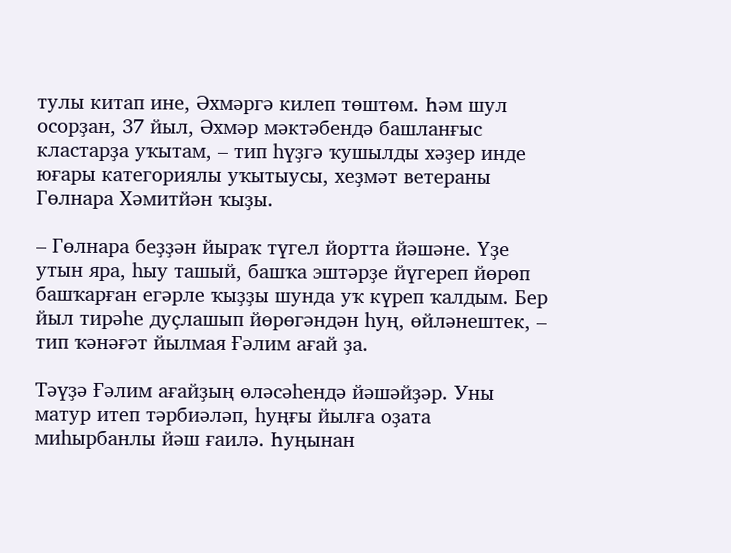тулы китап ине, Әхмәргә килеп төштөм. Һәм шул осорҙан, 37 йыл, Әхмәр мәктәбендә башланғыс кластарҙа уҡытам, – тип һүҙгә ҡушылды хәҙер инде юғары категориялы уҡытыусы, хеҙмәт ветераны Гөлнара Хәмитйән ҡыҙы.

– Гөлнара беҙҙән йыраҡ түгел йортта йәшәне. Үҙе утын яра, һыу ташый, башҡа эштәрҙе йүгереп йөрөп башҡарған егәрле ҡыҙҙы шунда уҡ күреп ҡалдым. Бер йыл тирәһе дуҫлашып йөрөгәндән һуң, өйләнештек, – тип ҡәнәғәт йылмая Ғәлим ағай ҙа.

Тәүҙә Ғәлим ағайҙың өләсәһендә йәшәйҙәр. Уны матур итеп тәрбиәләп, һуңғы йылға оҙата миһырбанлы йәш ғаилә. Һуңынан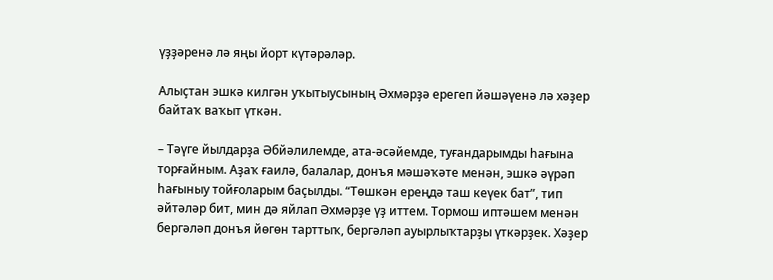үҙҙәренә лә яңы йорт күтәрәләр.

Алыҫтан эшкә килгән уҡытыусының Әхмәрҙә ерегеп йәшәүенә лә хәҙер байтаҡ ваҡыт үткән.

– Тәүге йылдарҙа Әбйәлилемде, ата-әсәйемде, туғандарымды һағына торғайным. Аҙаҡ ғаилә, балалар, донъя мәшәҡәте менән, эшкә әүрәп һағыныу тойғоларым баҫылды. “Төшкән ереңдә таш кеүек бат”, тип әйтәләр бит, мин дә яйлап Әхмәрҙе үҙ иттем. Тормош иптәшем менән бергәләп донъя йөгөн тарттыҡ, бергәләп ауырлыҡтарҙы үткәрҙек. Хәҙер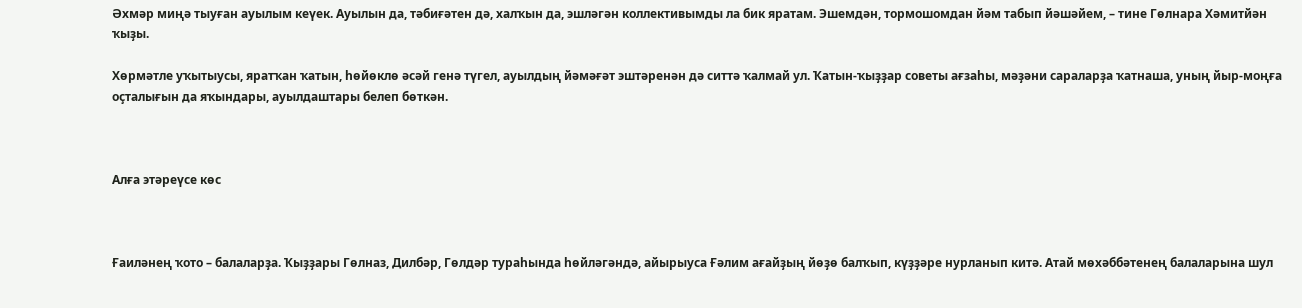Әхмәр миңә тыуған ауылым кеүек. Ауылын да, тәбиғәтен дә, халҡын да, эшләгән коллективымды ла бик яратам. Эшемдән, тормошомдан йәм табып йәшәйем, – тине Гөлнара Хәмитйән ҡыҙы.

Хөрмәтле уҡытыусы, яратҡан ҡатын, һөйөклө әсәй генә түгел, ауылдың йәмәғәт эштәренән дә ситтә ҡалмай ул. Ҡатын-ҡыҙҙар советы ағзаһы, мәҙәни сараларҙа ҡатнаша, уның йыр-моңға оҫталығын да яҡындары, ауылдаштары белеп бөткән.



Алға этәреүсе көс



Ғаиләнең ҡото – балаларҙа. Ҡыҙҙары Гөлназ, Дилбәр, Гөлдәр тураһында һөйләгәндә, айырыуса Ғәлим ағайҙың йөҙө балҡып, күҙҙәре нурланып китә. Атай мөхәббәтенең балаларына шул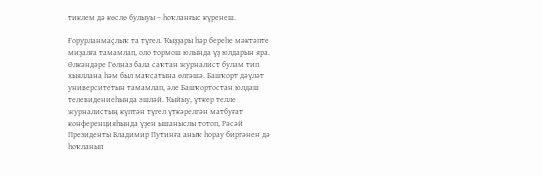тиклем дә көслө булыуы – һоҡланғыс күренеш.

Ғорурланмаҫлыҡ та түгел. Ҡыҙҙары һәр береһе мәктәпте миҙалға тамамлап, оло тормош юлында үҙ юлдарын яра. Өлкәндәре Гөлназ бала саҡтан журналист булам тип хыяллана һәм был маҡсатына өлгәшә. Башҡорт дәүләт университетын тамамлап, әле Башҡортостан юлдаш телевидениеһында эшләй. Ҡыйыу, үткер телле журналистың күптән түгел үткәрелгән матбуғат конференцияһында үҙен ышаныслы тотоп, Рәсәй Президенты Владимир Путинға аныҡ һорау биргәнен дә һоҡланып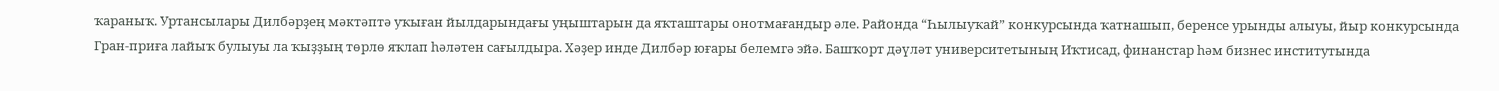ҡараныҡ. Уртансылары Дилбәрҙең мәктәптә уҡыған йылдарындағы уңыштарын да яҡташтары онотмағандыр әле. Районда “Һылыуҡай” конкурсында ҡатнашып, беренсе урынды алыуы, йыр конкурсында Гран-приға лайыҡ булыуы ла ҡыҙҙың төрлө яҡлап һәләтен сағылдыра. Хәҙер инде Дилбәр юғары белемгә эйә. Башҡорт дәүләт университетының Иҡтисад, финанстар һәм бизнес институтында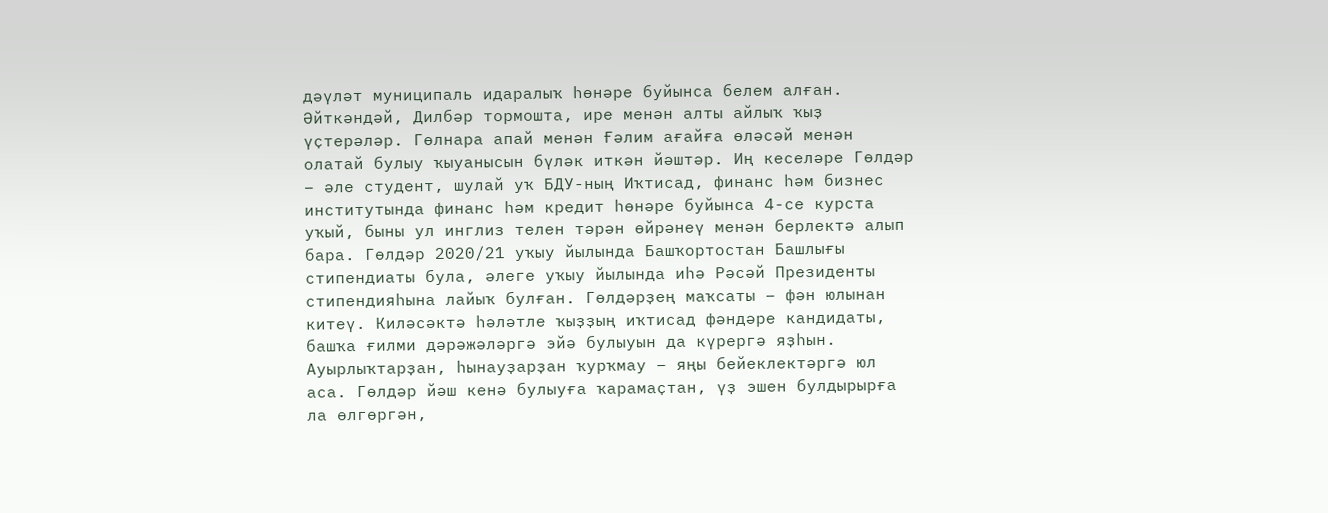дәүләт муниципаль идаралыҡ һөнәре буйынса белем алған. Әйткәндәй, Дилбәр тормошта, ире менән алты айлыҡ ҡыҙ үҫтерәләр. Гөлнара апай менән Ғәлим ағайға өләсәй менән олатай булыу ҡыуанысын бүләк иткән йәштәр. Иң кеселәре Гөлдәр – әле студент, шулай уҡ БДУ-ның Иҡтисад, финанс һәм бизнес институтында финанс һәм кредит һөнәре буйынса 4-се курста уҡый, быны ул инглиз телен тәрән өйрәнеү менән берлектә алып бара. Гөлдәр 2020/21 уҡыу йылында Башҡортостан Башлығы стипендиаты була, әлеге уҡыу йылында иһә Рәсәй Президенты стипендияһына лайыҡ булған. Гөлдәрҙең маҡсаты – фән юлынан китеү. Киләсәктә һәләтле ҡыҙҙың иҡтисад фәндәре кандидаты, башҡа ғилми дәрәжәләргә эйә булыуын да күрергә яҙһын. Ауырлыҡтарҙан, һынауҙарҙан ҡурҡмау – яңы бейеклектәргә юл аса. Гөлдәр йәш кенә булыуға ҡарамаҫтан, үҙ эшен булдырырға ла өлгөргән,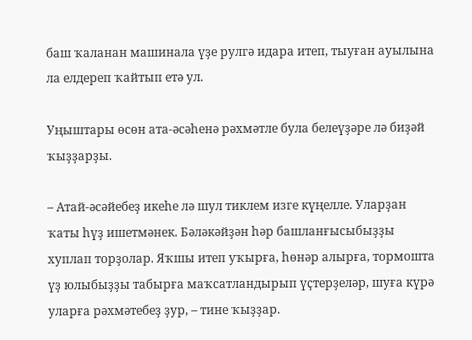баш ҡаланан машинала үҙе рулгә идара итеп, тыуған ауылына ла елдереп ҡайтып етә ул.

Уңыштары өсөн ата-әсәһенә рәхмәтле була белеүҙәре лә биҙәй ҡыҙҙарҙы.

– Атай-әсәйебеҙ икеһе лә шул тиклем изге күңелле. Уларҙан ҡаты һүҙ ишетмәнек. Бәләкәйҙән һәр башланғысыбыҙҙы хуплап торҙолар. Яҡшы итеп уҡырға, һөнәр алырға, тормошта үҙ юлыбыҙҙы табырға маҡсатландырып үҫтерҙеләр, шуға күрә уларға рәхмәтебеҙ ҙур, – тине ҡыҙҙар.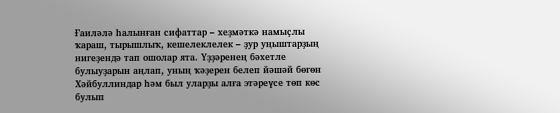Ғаиләлә һалынған сифаттар – хеҙмәткә намыҫлы ҡараш, тырышлыҡ, кешелеклелек – ҙур уңыштарҙың нигеҙендә тап ошолар ята. Үҙҙәренең бәхетле булыуҙарын аңлап, уның ҡәҙерен белеп йәшәй бөгөн Хәйбуллиндар һәм был уларҙы алға этәреүсе төп көс булып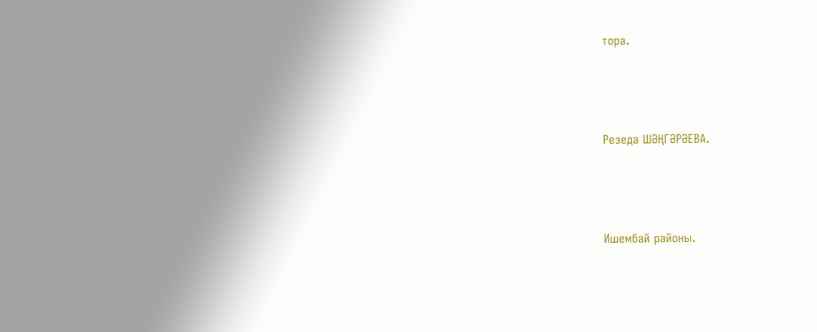тора.



Резеда ШӘҢГӘРӘЕВА.



Ишембай районы.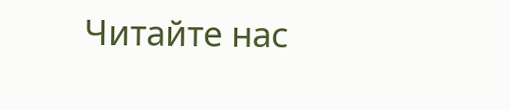Читайте нас